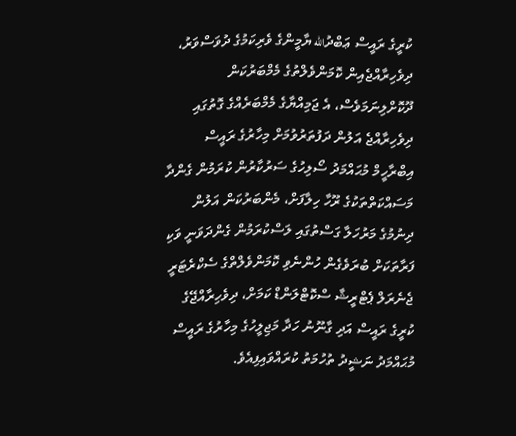ކުރީގެ ރައީސް ޢަބްދުالله ޔާމީންގެ ވެރިކަމުގެ ދުވަސްވަރު، ދިވެހިރާއްޖެއިން ކޮމަންވެލްތުގެ މެމްބަރުކަން ދޫކޮށްލިނަމަވެސް، އެ ޖަމިއްޔާގެ މެމްބަރެއްގެ ގޮތުގައި ދިވެހިރާއްޖެ އަލުން ދަފުތަރުވުމަށް މިހާރުގެ ރައީސް އިބްރާހީމް މުޙައްމަދު ސޯލިހުގެ ސަރުކާރުން ކުރަމުން ގެންދާ މަސައްކަތްތަކުގެ ރޫހާ ހިލާފަށް، މެންބަރުކަން އަލުން ދިނުމުގެ މަރުހަލާ ގަސްތުގައި ލަސްކުރަމުން ގެންދަވަނީ ވަކި ފަރާތަކަށް ބުރަވެގެން ހުންނެވި ކޮމަންވެލްތްގެ ސެކްރެޓަރީ ޖެނެރަލް ޕެޓްރީޝާ ސްކޮޓްލަންޑް ކަމަށް، ދިވެހިރާއްޖޭގެ ކުރީގެ ރައީސް އަދި ގާނޫނު ހަދާ މަޖިލީހުގެ މިހާރުގެ ރައީސް މުޙައްމަދު ނަޝީދު ތުހުމަތު ކުރައްވައިފިއެވެ.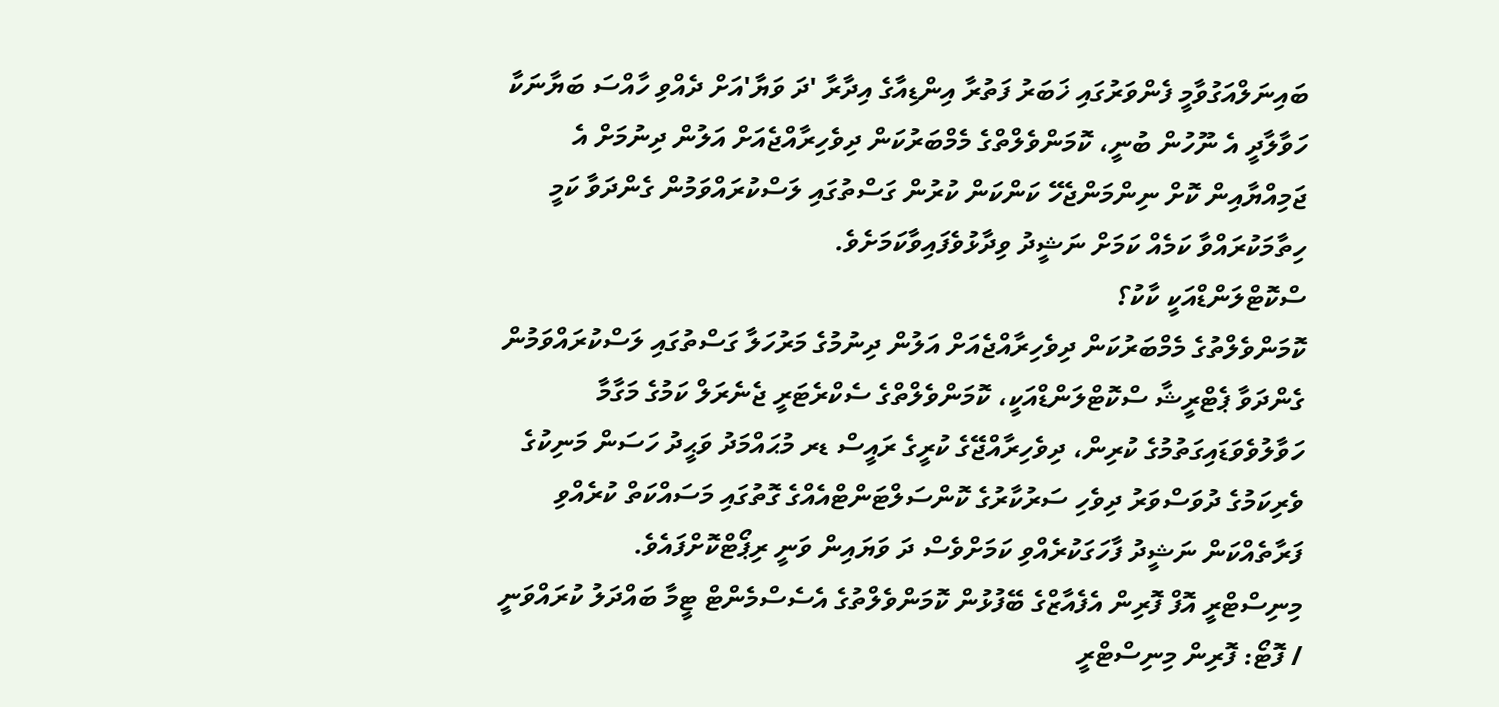ބައިނަލްއަގުވާމީ ފެންވަރުގައި ޚަބަރު ފަތުރާ އިންޑިއާގެ އިދާރާ 'ދަ ވަޔާ'އަށް ދެއްވި ހާއްސަ ބަޔާނަކާ ހަވާލާދީ އެ ނޫހުން ބުނީ، ކޮމަންވެލްތްގެ މެމްބަރުކަން ދިވެހިރާއްޖެއަށް އަލުން ދިނުމަށް އެ ޖަމިއްޔާއިން ކޮށް ނިންމަންޖެހޭ ކަންކަން ކުރުން ގަސްތުގައި ލަސްކުރައްވަމުން ގެންދަވާ ކަމީ ހިތާމަކުރައްވާ ކަމެއް ކަމަށް ނަޝީދު ވިދާޅުވެފައިވާކަމަށެވެ.
ސްކޮޓްލަންޑްއަކީ ކާކު؟
ކޮމަންވެލްތުގެ މެމްބަރުކަން ދިވެހިރާއްޖެއަށް އަލުން ދިނުމުގެ މަރުހަލާ ގަސްތުގައި ލަސްކުރައްވަމުން ގެންދަވާ ޕެޓްރީޝާ ސްކޮޓްލަންޑްއަކީ، ކޮމަންވެލްތްގެ ސެކްރެޓަރީ ޖެނެރަލް ކަމުގެ މަގާމާ ހަވާލުވެވަޑައިގަތުމުގެ ކުރިން، ދިވެހިރާއްޖޭގެ ކުރީގެ ރައީސް ޑރ މުޙައްމަދު ވަޙީދު ހަސަން މަނިކުގެ ވެރިކަމުގެ ދުވަސްވަރު ދިވެހި ސަރުކާރުގެ ކޮންސަލްޓަންޓްއެއްގެ ގޮތުގައި މަސައްކަތް ކުރެއްވި ފަރާތެއްކަން ނަޝީދު ފާހަގަކުރެއްވި ކަމަށްވެސް ދަ ވަޔައިން ވަނީ ރިޕޯޓްކޮށްފައެވެ.
މިނިސްޓްރީ އޮފް ފޮރިން އެފެއާޒްގެ ބޭފުޅުން ކޮމަންވެލްތުގެ އެސެސްމެންޓް ޓީމާ ބައްދަލު ކުރައްވަނީ / ފޮޓޯ: ފޮރިން މިނިސްޓްރީ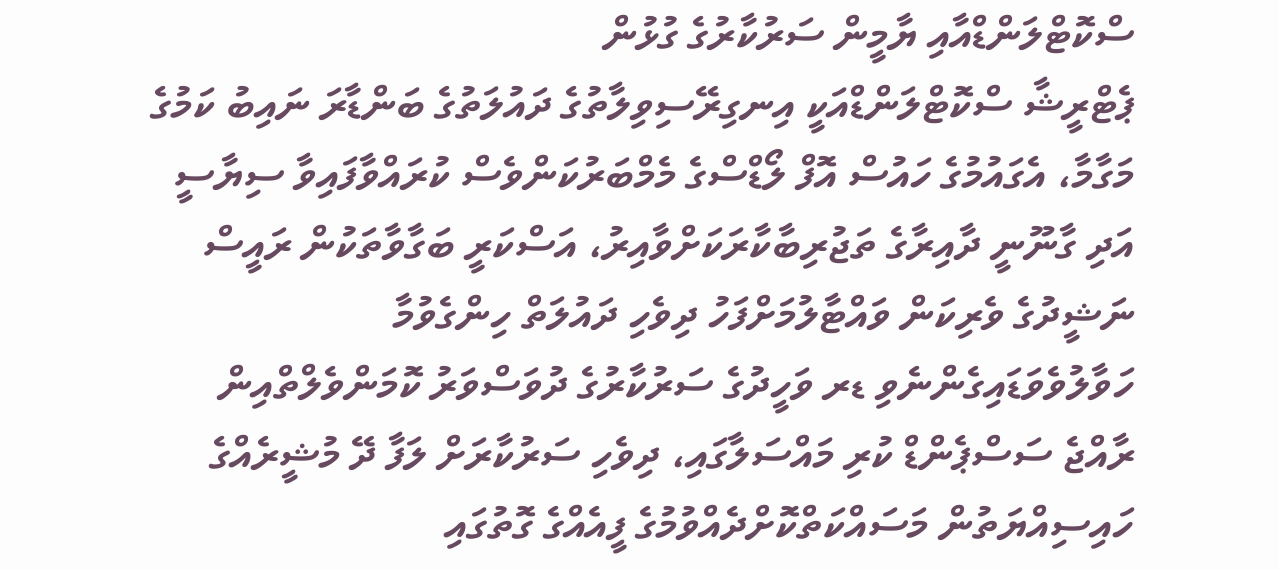ސްކޮޓްލަންޑްއާއި ޔާމީން ސަރުކާރުގެ ގުޅުން
ޕެޓްރީޝާ ސްކޮޓްލަންޑްއަކީ އިނގިރޭސިވިލާތުގެ ދައުލަތުގެ ބަންޑާރަ ނައިބު ކަމުގެ މަގާމާ، އެގައުމުގެ ހައުސް އޮފް ލޯޑްސްގެ މެމްބަރުކަންވެސް ކުރައްވާފައިވާ ސިޔާސީ އަދި ގާނޫނީ ދާއިރާގެ ތަޖުރިބާކާރަކަށްވާއިރު، އަސްކަރީ ބަގާވާތަކުން ރައީސް ނަޝީދުގެ ވެރިކަން ވައްޓާލުމަށްފަހު ދިވެހި ދައުލަތް ހިންގެވުމާ ހަވާލުވެވަޑައިގެންނެވި ޑރ ވަހީދުގެ ސަރުކާރުގެ ދުވަސްވަރު ކޮމަންވެލްތްއިން ރާއްޖެ ސަސްޕެންޑް ކުރި މައްސަލާގައި، ދިވެހި ސަރުކާރަށް ލަފާ ދޭ މުޝީރެއްގެ ހައިސިއްޔަތުން މަސައްކަތްކޮށްދެއްވުމުގެ ފީއެއްގެ ގޮތުގައި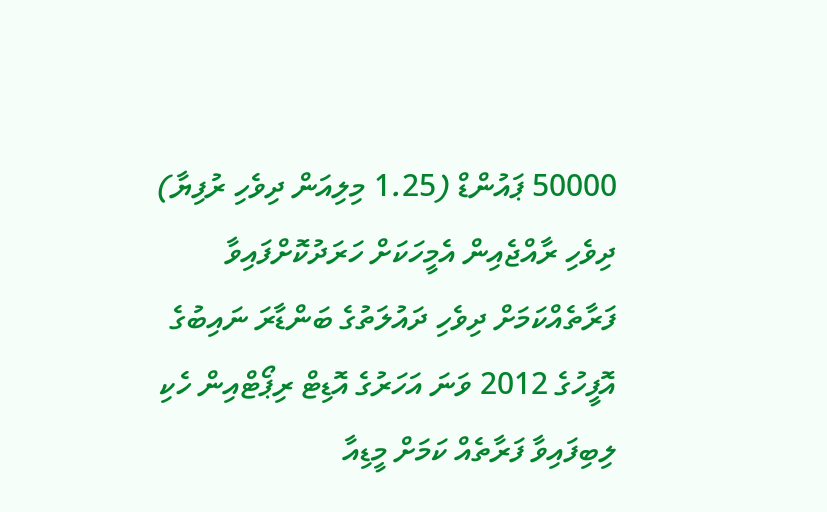50000 ޕައުންޑް (1.25 މިލިއަން ދިވެހި ރުފިޔާ) ދިވެހި ރާއްޖެއިން އެމީހަކަށް ހަރަދުކޮށްފައިވާ ފަރާތެއްކަމަށް ދިވެހި ދައުލަތުގެ ބަންޑާރަ ނައިބުގެ އޮފީހުގެ 2012 ވަނަ އަހަރުގެ އޮޑިޓް ރިޕޯޓްއިން ހެކި ލިބިފައިވާ ފަރާތެއް ކަމަށް މީޑިއާ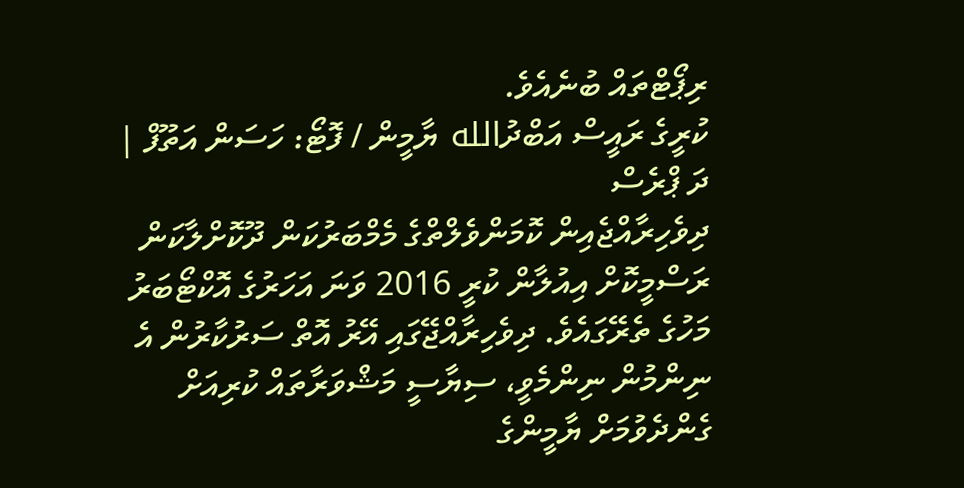ރިޕޯޓްތައް ބުނެއެވެ.
ކުރީގެ ރައީސް އަބްދުالله ޔާމީން / ފޮޓޯ: ހަސަން އަތޫފް | ދަ ޕްރެސް
ދިވެހިރާއްޖެއިން ކޮމަންވެލްތްގެ މެމްބަރުކަން ދޫކޮށްލާކަން ރަސްމީކޮށް އިއުލާން ކުރީ 2016 ވަނަ އަހަރުގެ އޮކްޓޯބަރު މަހުގެ ތެރޭގައެވެ. ދިވެހިރާއްޖޭގައި އޭރު އޮތް ސަރުކާރުން އެ ނިންމުން ނިންމެވީ، ސިޔާސީ މަޝްވަރާތައް ކުރިއަށް ގެންދެވުމަށް ޔާމީންގެ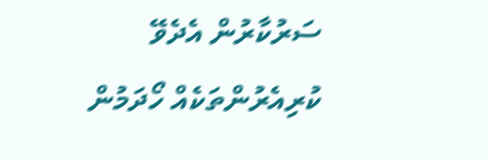ސަރުކާރުން އެދެވޭ ކުރިއެރުންތަކެއް ހޯދަމުން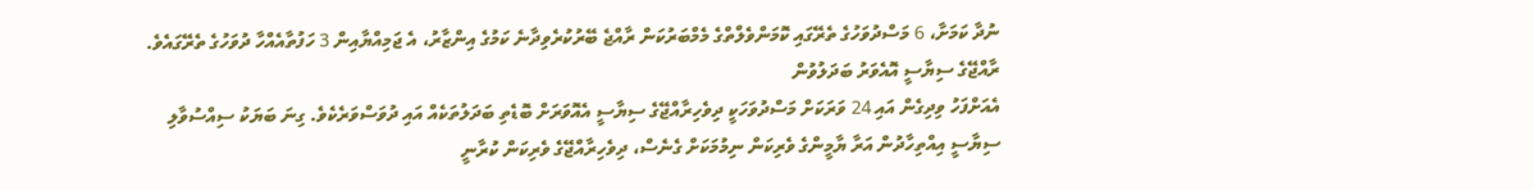ނުދާ ކަމަށާ، 6 މަސްދުވަހުގެ ތެރޭގައި ކޮމަންވެލްތްގެ މެމްބަރުކަން ރާއްޖެ ބޭރުކުރެވިދާނެ ކަމުގެ އިންޒާރު، އެ ޖަމިއްޔާއިން 3 ހަފުތާއެއްހާ ދުވަހުގެ ތެރޭގައެވެ.
ރާއްޖޭގެ ސިޔާސީ އޮއެވަރު ބަދަލުވުން
އެއަށްފަހު ވިދިގެން އައި 24 ވަރަކަށް މަސްދުވަހަކީ ދިވެހިރާއްޖޭގެ ސިޔާސީ އެއޮވަރަށް ބޮޑެތި ބަދަލުތަކެއް އައި ދުވަސްވަރެކެވެ. ގިނަ ބަޔަކު ސިއްސުވާލި ސިޔާސީ އިއްތިހާދުން އަރާ ޔާމީންގެ ވެރިކަން ނިމުމަކަށް ގެނެސް، ދިވެހިރާއްޖޭގެ ވެރިކަން ކުރާނީ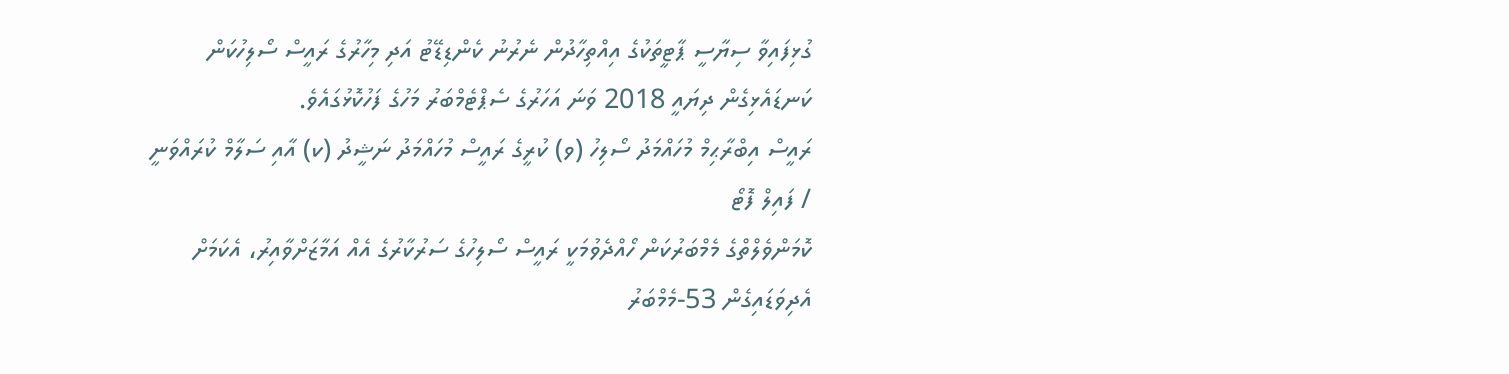ގުޅިފައިވާ ސިޔާސީ ޕާޓީތަކުގެ އިއްތިހާދުން ނެރުނު ކެންޑިޑޭޓު އަދި މިހާރުގެ ރައީސް ސޯލިހުކަން ކަނޑައެޅިގެން ދިޔައީ 2018 ވަނަ އަހަރުގެ ސެޕްޓެމްބަރު މަހުގެ ފަހުކޮޅުގައެވެ.
ރައީސް އިބްރާޙިމް މުހައްމަދު ސޯލިހު (ވ) ކުރީގެ ރައީސް މުހައްމަދު ނަޝީދު (ކ) އާއި ސަލާމް ކުރައްވަނީ / ފައިލް ފޮޓޯ
ކޮމަންވެލްތްގެ މެމްބަރުކަން ހޯއްދެވުމަކީ ރައީސް ސޯލިހުގެ ސަރުކާރުގެ އެއް އަމާޒަށްވާއިރު، އެކަމަށް އެދިވަޑައިގެން 53-މެމްބަރު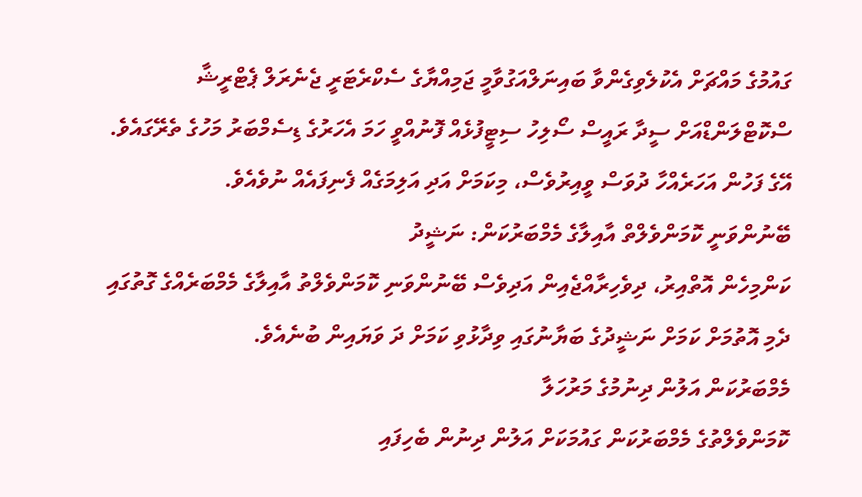ގައުމުގެ މައްޗަށް އެކުލެވިގެންވާ ބައިނަލްއަގުވާމީ ޖަމިއްޔާގެ ސެކްރެޓަރީ ޖެނެރަލް ޕެޓްރީޝާ ސްކޮޓްލަންޑްއަށް ސީދާ ރައީސް ސޯލިހު ސިޓީފުޅެއް ފޮނުއްވީ ހަމަ އެހަރުގެ ޑިސެމްބަރު މަހުގެ ތެރޭގައެވެ. އޭގެ ފަހުން އަހަރެއްހާ ދުވަސް ވީއިރުވެސް، މިކަމަށް އަދި އަލިމަގެއް ފެނިފައެއް ނުވެއެވެ.
ބޭނުންވަނީ ކޮމަންވެލްތް އާއިލާގެ މެމްބަރުކަން: ނަޝީދު
ކަންމިހެން އޮތްއިރު، ދިވެހިރާއްޖެއިން އަދިވެސް ބޭނުންވަނި ކޮމަންވެލްތު އާއިލާގެ މެމްބަރެއްގެ ގޮތުގައި ދެމި އޮތުމަށް ކަމަށް ނަޝީދުގެ ބަޔާނުގައި ވިދާޅުވި ކަމަށް ދަ ވަޔައިން ބުނެއެވެ.
މެމްބަރުކަން އަލުން ދިނުމުގެ މަރުހަލާ
ކޮމަންވެލްތުގެ މެމްބަރުކަން ގައުމަކަށް އަލުން ދިނުން ބެހިފައި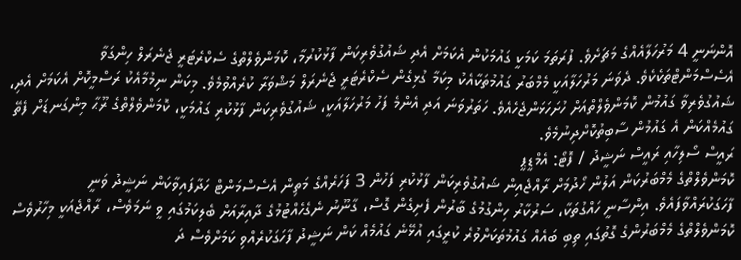އޮންނަނީ 4 މަރުހަލާއެއްގެ މަޗަށެވެ. ފުރަތަމަ ކަމަކީ ގައުމަކުން އެކަމަށް އެދި ޝައުގުވެރިކަން ފާޅުކުރުމާ، ކޮމަންވެލްތްގެ ސެކްރެޓަރީ ޖެނެރަލް ހިންގަވާ އެސެސްމަންޓްތަކެކެވެ. ދެވަނަ މަރުހަލާއަކީ މެމްބަރު ގައުމުތަކާއެކު މިކަމާ ގުޅިގެން ސެކްރެޓަރީ ޖެނެރަލް މަޝްވަރާ ކުރެއްވުމެވެ. މިކަން ނިމުމާއެކު ރަސްމީކޮށް އެކަމަށް އެދި، ޝައުގުވެރިވާ ގައުމުން ކޮމަންވެލްތްއަށް ހުށަހަޅަންޖެހެއެވެ. ހަތަރުވަނަ އަދި އެންމެ ފަހު މަރުހަލާއަކީ، ޝައުގުވެރިކަން ފާޅުކުރި ގައުމަކީ، ކޮމަންވެލްތްގެ ރޫޙާ މިންގަނޑަށް ފެތޭ ގައުމެއްކަން އެ ގައުމުން ސާބިތުކޮށްދިނުމެވެ.
ރައީސް ސޯލިހާއި ރައީސް ނަޝީދު / ފޮޓޯ: އެމްޑީޕީ
ކޮމަންވެލްތްގެ މެމްބަރުކަން އަލުން ހޯދުމަށް ރާއްޖެއިން ޝައުގުވެރިކަން ފާޅުކުރި ފަހުން 3 ފަހަރެއްގެ މަތިން އެސެސްމަންޓް ހަދާފައިވާކަން ނަޝީދު ވަނީ ފާހަގަކުރައްވާފައެވެ. އިންސާނީ ހައްގުތަކާ، ސަރުކާރު ހިންގުމުގެ ބާރުން ފެށިގެން ގޮސް، ގާނޫނު ނެގެހެއްޓުމުގެ ދާއިރާއަށް ބެލިކަމުގައި ވީ ނަމަވެސް، ރާއްޖެއަކީ މިހާރުވެސް ކޮމަންވެލްތްގެ މެމްބަރުންގެ ގޮތުގައި ތިބި ބައެއް ގައުމުތަކަށްވުރެ ކުރީގައި އުޅޭނެ ގައުމެއް ކަން ނަޝީދު ފާހަގަކުރެއްވި ކަމަށްވެސް ދަ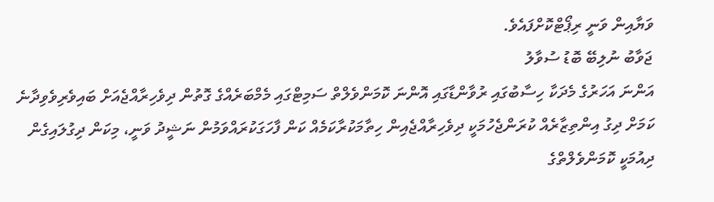ވަޔާއިން ވަނީ ރިޕޯޓްކޮށްފައެވެ.
ޖަވާބު ނުލިބޭ ބޮޑު ސުވާލު
އަންނަ އަހަރުގެ މެދަކާ ހިސާބުގައި ރުވާންޑާގައި އޮންނަ ކޮމަންވެލްތް ސަމިޓްގައި މެމްބަރެއްގެ ގޮތުން ދިވެހިރާއްޖެއަށް ބައިވެރިވެވިދާނެ ކަމަށް ދިގު އިންތިޒާރެއް ކުރަންޖެހުމަކީ ދިވެހިރާއްޖެއިން ހިތާމަކުރާކަމެއް ކަން ފާހަގަކުރައްވަމުން ނަޝީދު ވަނީ، މިކަން ދިގުލައިގެން ދިއުމަކީ ކޮމަންވެލްތްގެ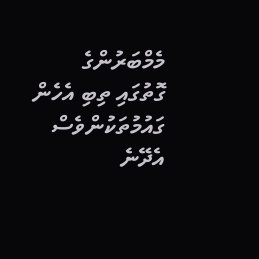މެމްބަރުންގެ ގޮތުގައި ތިބި އެހެން ގައުމުތަކުންވެސް އެދޭނެ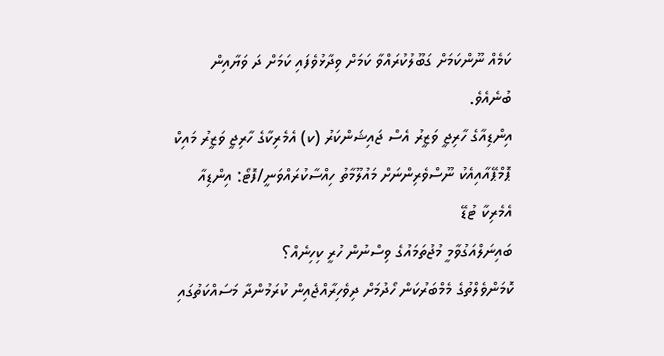ކަމެއް ނޫންކަމަށް ގަބޫލުކުރައްވާ ކަމަށް ވިދާޅުވެފައި ކަމަށް ދަ ވަޔާއިން ބުނެއެވެ.
އިންޑިއާގެ ހާރިޖީ ވަޒީރު އެސް ޖައިޝަންކަރު (ކ) އެމެރިކާގެ ހާރިޖީ ވަޒީރު މައިކް ޕޮމްޕޭއާއިއެކު ނޫސްވެރިންނަށް މައުލޫމާތު ހިއްސާކުރައްވަނީ/ފޮޓޯ: އިންޑިއާ އެމެރިކާ ޓުޑޭ
ބައިނަލްއަގުވާމީ މުޖުތަމައުގެ ވިސްނުން ހުރީ ކިހިނެއް؟
ކޮމަންވެލްތުގެ މެމްބަރުކަން ހޯދުމަށް ދިވެހިރާއްޖެއިން ކުރަމުންދާ މަސައްކަތުގައި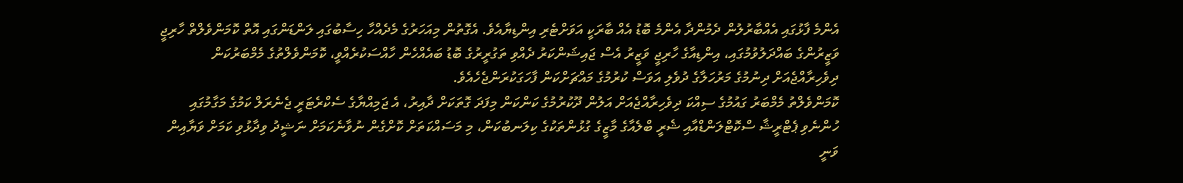އެންމެ ފާޅުގައި އެއްބާރުލުން ދެމުންދާ އެންމެ ބޮޑު އެއް ބާރަކީ އަވަށްޓެރި އިންޑިޔާއެވެ. އެގޮތުން މިއަހަރުގެ މެދެއްހާ ހިސާބުގައި ލަންޑަންގައި އޮތް ކޮމަންވެލްތް ހާރިޖީ ވަޒީރުންގެ ބައްދަލުވުމުގައި، އިންޑިއާގެ ހާރިޖީ ވަޒީރު އެސް ޖައިޝަންކަރު ދެއްވި ތަގުރީރުގެ ބޮޑު ބައެއްހެން ހާއްސަކުރެއްވީ، ކޮމަންވެލްތުގެ މެމްބަރުކަން ދިވެހިރާއްޖެއަށް ދިނުމުގެ މަރުހަލާގެ ދުވެލި އަވަސް ކުރުމުގެ މައްޗަށްކަން ފާހަގަކުރަންޖެހެއެވެ.
ކޮމަންވެލްތު މެމްބަރު ގައުމުގެ ސިއްކަ ދިވެހިރާއްޖެއަށް އަލުން ދޫކުރުމުގެ ކަންކަން މިފަދަ ގޮތަކަށް ދާއިރު، އެ ޖަމިއްޔާގެ ސެކްރެޓަރީ ޖެނެރަލް ކަމުގެ މަގާމުގައި ހުންނެވި ޕެޓްރީޝާ ސްކޮޓްލަންޑްއާއި ޝެރީ ބްލެއާގެ މާޒީގެ ގުޅުންތަކުގެ ކިލަނބުކަން، މި މަސައްކަތަށް ކޮށްގެން ނުވާނެކަމަށް ނަޝީދު ވިދާޅުވި ކަމަށް ވަޔާއިން ވަނީ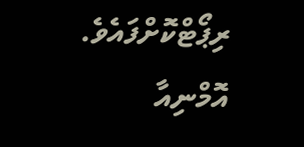ރިޕޯޓްކޮށްފައެވެ.
އޮމްނިއާ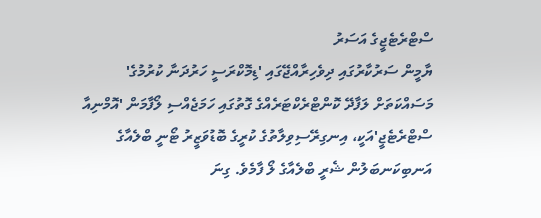ސްޓްރެޓެޖީގެ އަސަރު
ޔާމީން ސަރުކާރުގައި ދިވެހިރާއްޖޭގައި 'ޑިމޮކްރަސީ ހަރުދަނާ ކުރުމުގެ' މަސައްކަތަށް ލަފާދޭ ކޮންޓްރެކްޓަރެއްގެ ގޮތުގައި ހަމަޖެއްސި ލޯފާމަން 'އޮމްނިއާ ސްޓްރެޓެޖީ'އަކީ، އިނގިރޭސިވިލާތުގެ ކުރީގެ ބޮޑުވަޒީރު ޓޯނީ ބްލެއާގެ އަނބިކަނބަލުން ޝެރީ ބްލެއާގެ ލޯ ފާމެވެ. ގިނަ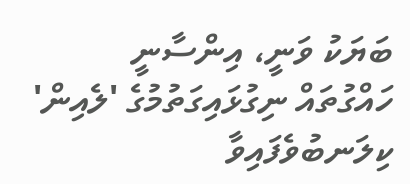ބަޔަކު ވަނީ، އިންސާނީ ހައްގުތައް ނިގުޅައިގަތުމުގެ 'ލެއިން' ކިލަނބުވެފައިވާ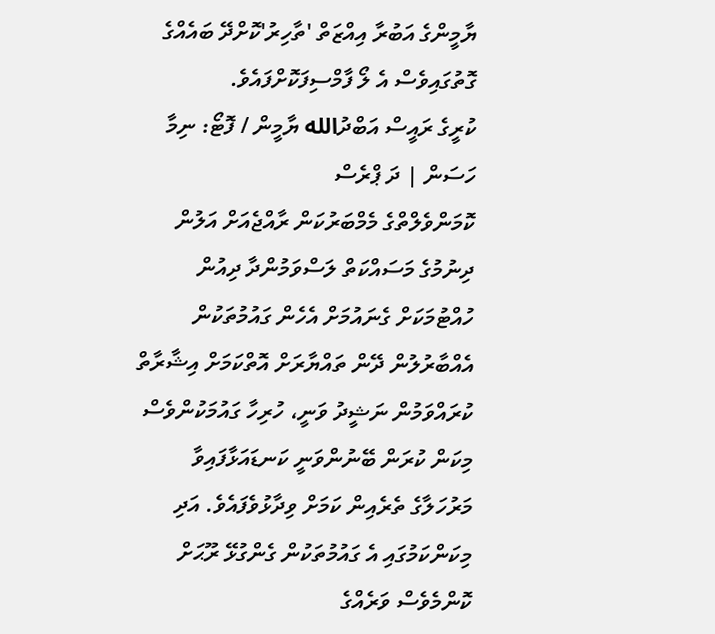ޔާމީންގެ އަބުރާ އިއްޒަތް 'ތާހިރު'ކޮށްދޭ ބައެއްގެ ގޮތުގައިވެސް އެ ލޯ ފާމްސިފަކޮށްފައެވެ.
ކުރީގެ ރައީސް އަބްދުالله ޔާމީން / ފޮޓޯ: ނިމާ ހަސަން | ދަ ޕްރެސް
ކޮމަންވެލްތްގެ މެމްބަރުކަން ރާއްޖެއަށް އަލުން ދިނުމުގެ މަސައްކަތް ލަސްވަމުންދާ ދިއުން ހުއްޓުމަކަށް ގެނައުމަށް އެހެން ގައުމުތަކުން އެއްބާރުލުން ދޭން ތައްޔާރަށް އޮތްކަމަށް އިޝާރާތް ކުރައްވަމުން ނަޝީދު ވަނީ، ހުރިހާ ގައުމަކުންވެސް މިކަން ކުރަން ބޭނުންވަނީ ކަނޑައަޅާފައިވާ މަރުހަލާގެ ތެރެއިން ކަމަށް ވިދާޅުވެފައެވެ. އަދި މިކަންކަމުގައި އެ ގައުމުތަކުން ގެންގުޅޭ ރޫޙަށް ކޮންމެވެސް ވަރެއްގެ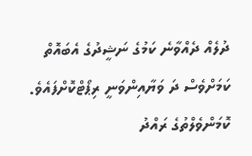ދުލެއް ދެއްވާނެ ކަމުގެ ނަޝީދުގެ އެބައޮތް ކަމަށްވެސް ދަ ވަޔާއިންވަނީ ރިޕޯޓްކޮށްފައެވެ.
ކޮމަންވެލްތުގެ ރައްދު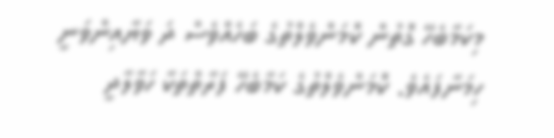މިކަމާބެހޭ ގޮތުން ކޮމަންވެލްތުގެ ބަހެއްވެސް ދަ ވަޔާއިންވަނީ ހިމަނާފައެވެ. ކޮމަންވެލްތުގެ ކަމާބެހޭ ފަރާތްތަކާ ހަވާލާދީ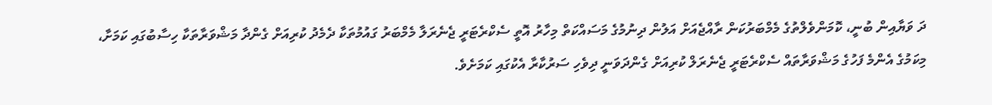ދަ ވަޔާއިން ބުނީ، ކޮމަންވެލްތުގެ މެމްބަރުކަން ރާއްޖެއަށް އަލުން ދިނުމުގެ މަސައްކަތް މިހާރު އޮތީ ސެކްރެޓަރީ ޖެނެރަލާ މެމްބަރު ގައުމުތަކާ ދެމެދު ކުރިއަށް ގެންދާ މަޝްވަރާތަކާ ހިސާބުގައި ކަމަށާ، މިކަމުގެ އެންމެ ފަހުގެ މަޝްވަރާތައް ސެކްރެޓަރީ ޖެނެރަލް ކުރިއަށް ގެންދަވަނީ ދިވެހި ސަރުކާރާ އެކުގައި ކަމަށެވެ.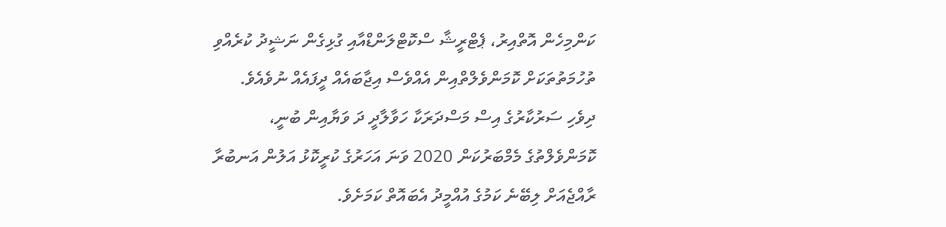ކަންމިހެން އޮތްއިރު، ޕެޓްރީޝާ ސްކޮޓްލަންޑްއާއި ގުޅިގެން ނަޝީދު ކުރެއްވި ތުހުމަތުތަކަށް ކޮމަންވެލްތްއިން އެއްވެސް އިޖާބައެއް ދީފައެއް ނުވެއެވެ.
ދިވެހި ސަރުކާރުގެ އިސް މަސްދަރަކާ ހަވާލާދީ ދަ ވަޔާއިން ބުނީ، ކޮމަންވެލްތުގެ މެމްބަރުކަން 2020 ވަނަ އަހަރުގެ ކުރީކޮޅު އަލުން އަނބުރާ ރާއްޖެއަށް ލިބޭނެ ކަމުގެ އުއްމީދު އެބައޮތް ކަމަށެވެ.